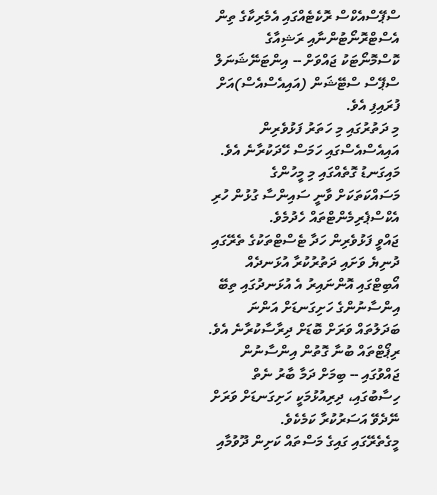ސްޕޭސްއެކްސް ރޮކެޓެއްގައި އެމެރިކާގެ ތިން އެސްޓްރޮނޯޓުންނާއި ރަޝިއާގެ ކޮސްމޮނޯޓަކު ޖައްވަށް -- އިންޓަނޭޝަނަލް ސްޕޭސް ސްޓޭޝަން (އައިއެސްއެސް)އަށް ފުރައިފި އެވެ.
މި ދަތުރުގައި މި ހަތަރު ފަޅުވެރިން އައިއެސްއެސްގައި ހަމަސް ހޭދަކުރާނެ އެވެ. މައިގަނޑު ގޮތެއްގައި މި މީހުންގެ މަސައްކަތަކަށް ވާނީ ސައިންސާ ގުޅުން ހުރި އެކްސްޕެރިމެންޓްތައް ހެދުމެވެ.
ޖައްވީ ފަޅުވެރިން ހަދާ ޓެސްޓްތަކުގެ ތެރޭގައި ދުނިޔެ ވަށައި ދަތުރުކުރާ އުޅަނދެއް އޯބިޓްގައި އޮންނައިރު އެ އުޅަނދުގައި ތިބޭ އިންސާނުންގެ ހަށިގަނޑަށް އަންނަ ބަދަލުތައް ވަރަށް ބޮޑަށް ދިރާސާކުރާނެ އެވެ.
ރިޕޯޓްތައް ބުނާ ގޮތުން އިންސާނުން ޖައްވުގައި -- ބިމަށް ދަމާ ބާރު ނެތް ހިސާބުގައި، ދިރިއުޅުމަކީ ހަށިގަނޑަށް ވަރަށް ނޭދެވޭ އަސަރުކުރާ ކަމެކެވެ.
މީގެތެރޭގައި ގައިގެ މަސްތައް ކަށިން ދޫވުމާއި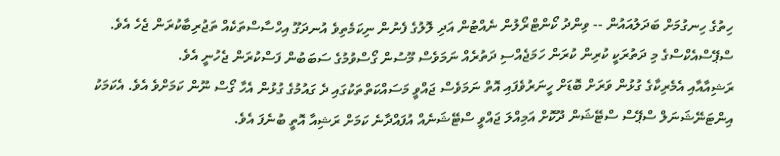ހިތުގެ ހިނގުމަށް ބަދަލުއައުން -- ވިންދު ކޯންޓްރޯލުން ނެއްޓުން އަދި ލޮލުގެ ފެނުން ނިކަމެތިވެ އުނދަގޫ އިހްސާސްތަކެއް ތަޖުރިބާކުރަން ޖެހެ އެވެ.
ސްޕޭސްއެކްސްގެ މި ދަތުރަކީ ކުރިން ކުރަން ހަމަޖެއްސި ދަތުރެއް ނަމަވެސް މޫސުން ގޯސްވުމުގެ ސަބަބުން ފަސްކުރަން ޖެހުނީ އެވެ.
ރަޝިއާއާއި އެމެރިކާގެ ގުޅުން ވަރަށް ބޮޑަށް ހީނަރުވެފައި އޮތް ނަމަވެސް ޖައްވީ މަސައްކަތްތަކުގައި ދެ ގައުމުގެ ގުޅުން އެހާ ގޯސް ނޫން ކަމަށްވެ އެވެ. އެކަމަކު އިންޓަނޭޝަނަލް ސްޕޭސް ސްޓޭޝަން ދޫކޮށް އަމިއްލަ ޖައްވީ ސްޓޭޝަނެއް އުފައްދާނެ ކަމަށް ރަޝިއާ އޮތީ ބުނެފަ އެވެ.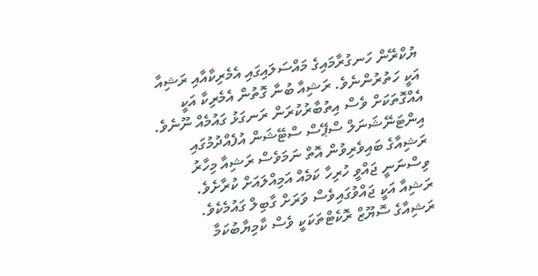ޔުކްރޭން ހަނގުރާމައިގެ މައްސަލައިގައި އެމެރިކާއާއި ރަޝިއާ އަކީ ހަތުރުންނެވެ. ރަޝިއާ ބުނާ ގޮތުން އެމެރިކާ އަކީ އެއްގޮތަކަށް ވެސް އިތުބާރުކުރަން ރަނގަޅު ގައުމެއް ނޫނެވެ.
އިންޓަނޭޝަނަލް ސްޕޭސް ސްޓޭޝަން އުފެއްދުމުގައި ރަޝިއާގެ ބައިވެރިވުން އޮތް ނަމަވެސް ރަޝިއާ މިހާރު ވިސްނަނީ ޖައްވީ ހުރިހާ ކަމެއް އަމިއްލައަށް ކުރާށެވެ.
ރަޝިއާ އަކީ ޖައްވުގައިވެސް ވަރަށް ގާބިލް ގައުމެކެވެ. ރަޝިއާގެ ސޮޔޫޒް ރޮކެޓްތަކަކީ ވެސް ކާމިޔާބުކަމާ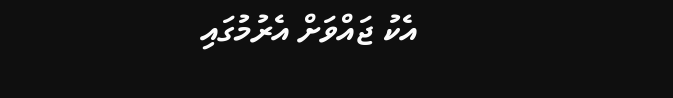އެކު ޖައްވަށް އެރުމުގައި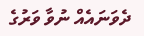ދެވަނައެއް ނުވާ ވަރުގެ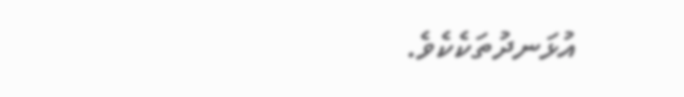އުޅަނދުތަކެކެވެ.